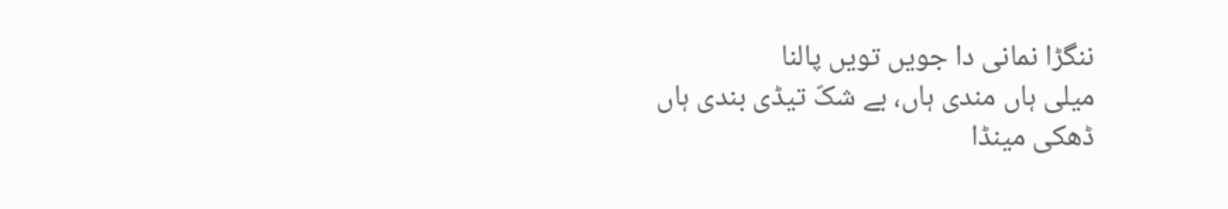ننگڑا نمانی دا جویں تویں پالنا
میلی ہاں مندی ہاں، بے شکّ تیڈی بندی ہاں
ڈھکی مینڈا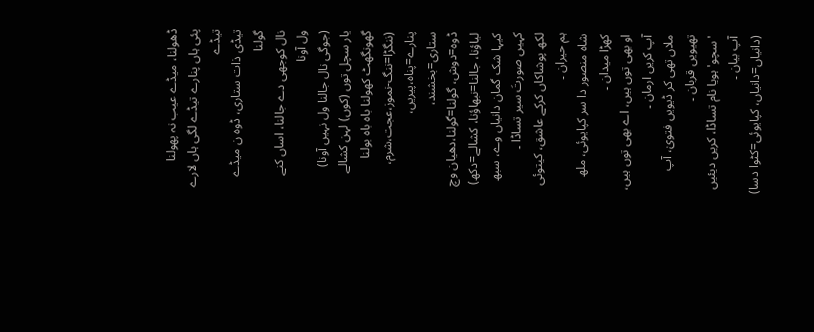ڈھولنا، میڈے عیب نہ پھولنا
پئی ہاں پنارے تیڈے لگی ہاں لارے تیڈے
تیڈی ذات ستاری، ڈوہ ن میڈے گولنا
نال کوجھی دے جالنا، اساں کنے ول آونا
(جوگی نال جالنا ول نہیں آونا)
یار سچل توں (کوں) لہن کشالے
گھونگھٹ کھولنا باہ باہ بولنا
(ننگڑا=ننگ-نموز،عجت،شرم،
پنارے=پناہ،پیریں، ستاری=بخشند،
ڈوہ=دوش، گولنا=گولنا،دھیان وچ
لیاؤنا، جالنا=نبھاؤنا، کشالے=دکھ)
کیہا شک گمان دانیاں وے، سبھ کہیں صورتَ سیر تساڈا ۔
لکھ پوشاکاں کرکے عاشق، کیتوئی ہم حیران ۔
شاہ منصور دا سر کپایوئی، ملھ کھڑا میدان ۔
او بھی توں ہیں، اے بھی توں ہیں، آپ کریں ارمان ۔
ملاں تھی کر ڈیویں فتویٰ، آپ تھیویں قربان ۔
'سچو' ہویا نام تساڈا، کریں دیئیں آپ بیان ۔
(دانیاں=دانیاں، کپایوئی=کٹوا دسا)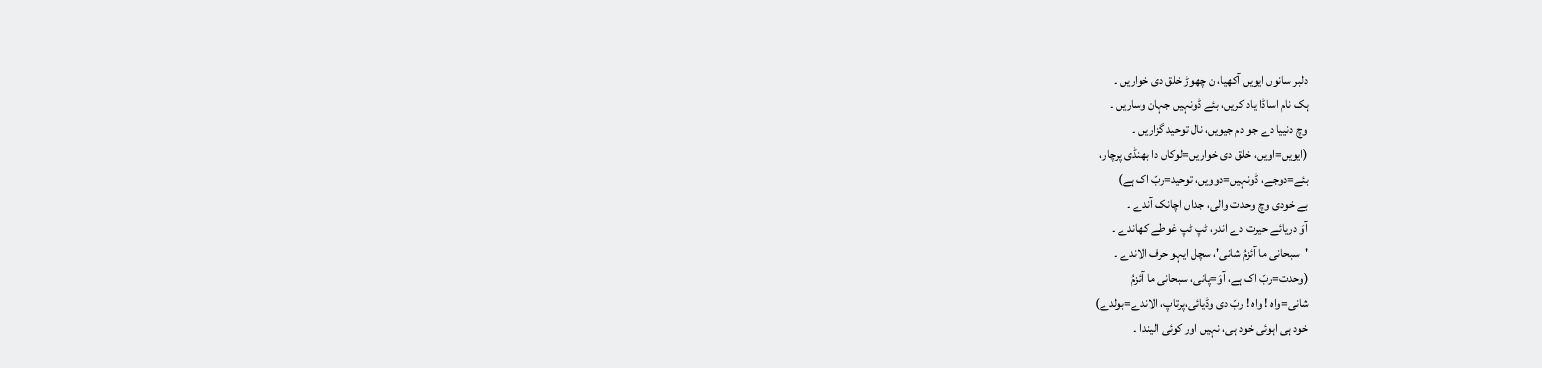دلبر سانوں ایویں آکھیا، ن چھوڑ خلق دی خواریں ۔
ہک نام اساڈا یاد کریں، بئے ڈونہیں جہان وساریں ۔
وچ دنییا دے جو دم جیویں، نال توحید گزاریں ۔
(ایویں=اویں، خلق دی خواریں=لوکاں دا بھنڈی پرچار،
بئے=دوجے، ڈونہیں=دوویں، توحید=ربّ اک ہے)
بے خودی وچ وحدت والی، جداں اچانک آندے ۔
آوَ دریائے حیرت دے اندر، ٹپ ٹپ غوطے کھاندے ۔
'سبحانی ما آئزمُ شانی'، سچل ایہو حرف الاندے ۔
(وحدت=ربّ اک ہے، آوَ=پانی، سبحانی ما آئزمُ
شانی=واہ ! واہ ! ربّ دی وڈیائی،پرتاپ، الاندے=بولدے)
خود ہی اہوئی خود ہی، نہیں اور کوئی الیندا ۔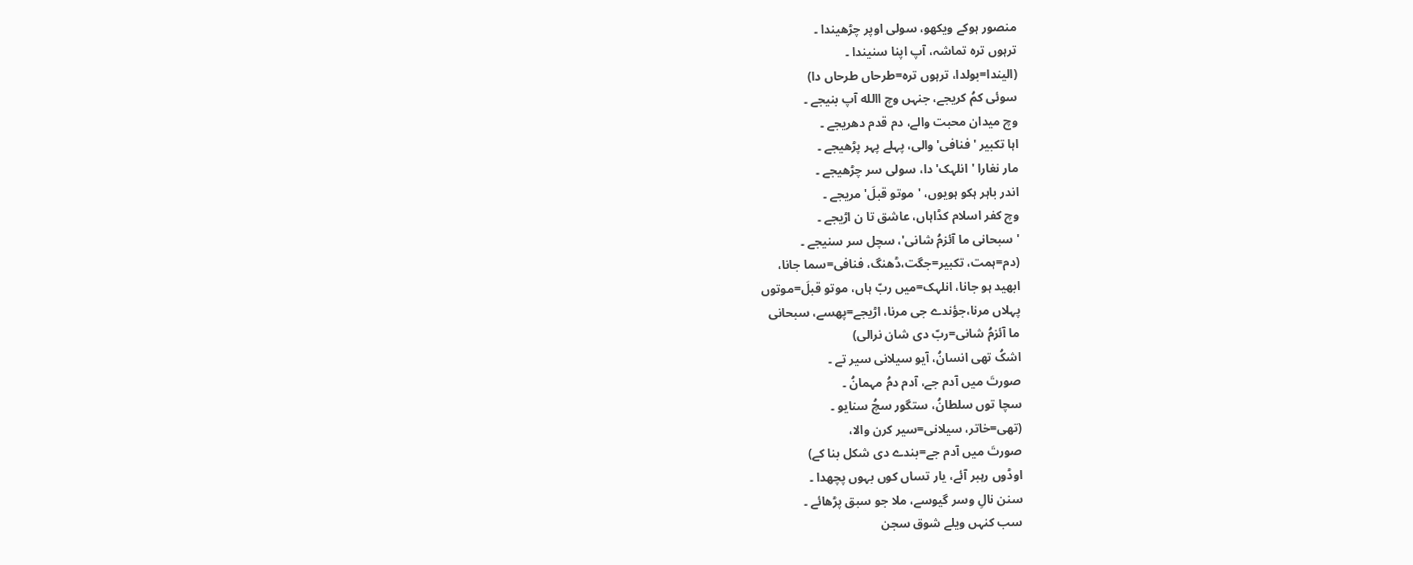منصور ہوکے ویکھو، سولی اوپر چڑھیندا ۔
ترہوں ترہ تماشہ، آپ اپنا سنیندا ۔
(الیندا=بولدا، ترہوں ترہ=طرحاں طرحاں دا)
سوئی کمُ کریجے، جنہں وچ االله آپ بنیجے ۔
وچ میدان محبت والے، دم قدم دھریجے ۔
اہا تکبیر 'فنافی' والی، پہلے پہر پڑھیجے ۔
مار نغارا 'انلہک' دا، سولی سر چڑھیجے ۔
اندر باہر ہکو ہویوں، 'موتو قبلَ' مریجے ۔
وچ کفر اسلام کڈاہاں، عاشق تا ن اڑیجے ۔
'سبحانی ما آئزمُ شانی'، سچل سر سنیجے ۔
(دم=ہمت، تکبیر=جگت،ڈھنگ، فنافی=سما جانا،
ابھید ہو جانا، انلہک=میں ربّ ہاں، موتو قبلَ=موتوں
پہلاں مرنا،جؤندے جی مرنا، اڑیجے=پھسے، سبحانی
ما آئزمُ شانی=ربّ دی شان نرالی)
اشکُ تھی انسانُ، آیو سیلانی سیر تے ۔
صورتَ میں آدم جے، آدم دمُ مہمانُ ۔
سچا توں سلطانُ، ستگور سچُ سنایو ۔
(تھی=خاتر، سیلانی=سیر کرن والا،
صورتَ میں آدم جے=بندے دی شکل بنا کے)
اوڈوں رہبر آئے، یار تساں کوں بہوں پچھدا ۔
سنن نالِ وسر گیوسے، ملا جو سبق پڑھائے ۔
سب کنہں ویلے شوق سجن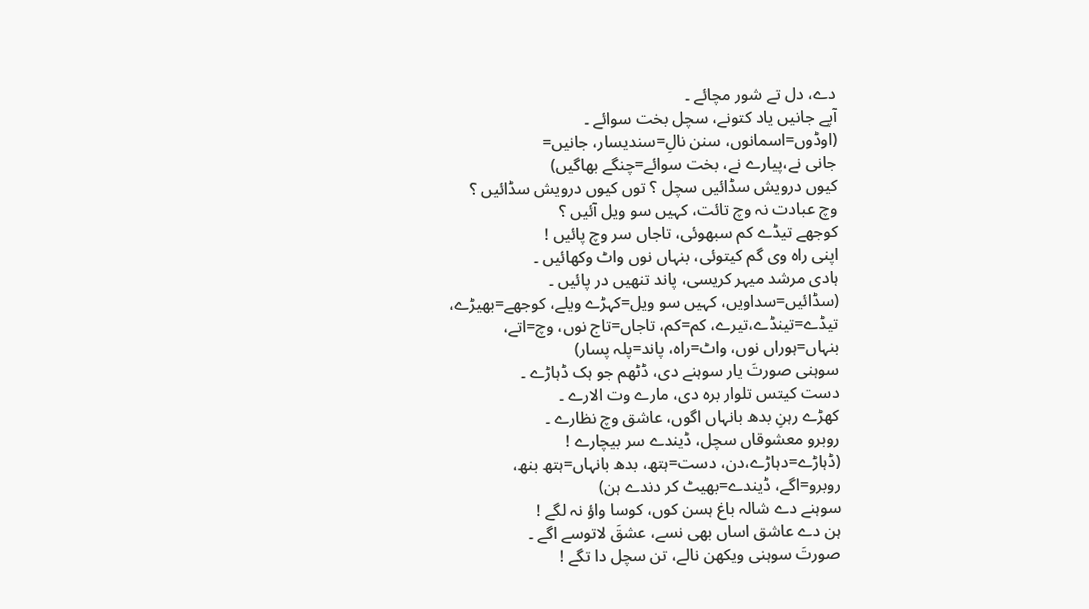دے، دل تے شور مچائے ۔
آپے جانیں یاد کتونے، سچل بخت سوائے ۔
(اوڈوں=اسمانوں، سنن نالِ=سندیسار، جانیں=
جانی نے،پیارے نے، بخت سوائے=چنگے بھاگیں)
کیوں درویش سڈائیں سچل ؟ توں کیوں درویش سڈائیں ؟
وچ عبادت نہ وچ تائت، کہیں سو ویل آئیں ؟
کوجھے تیڈے کم سبھوئی، تاجاں سر وچ پائیں !
اپنی راہ وی گم کیتوئی، بنہاں نوں واٹ وکھائیں ۔
ہادی مرشد میہر کریسی، پاند تنھیں در پائیں ۔
(سڈائیں=سداویں، کہیں سو ویل=کہڑے ویلے، کوجھے=بھیڑے،
تیڈے=تینڈے،تیرے، کم=کم، تاجاں=تاج نوں، وچ=اتے،
بنہاں=ہوراں نوں، واٹ=راہ، پاند=پلہ پسار)
سوہنی صورتَ یار سوہنے دی، ڈٹھم جو ہک ڈہاڑے ۔
دست کیتس تلوار برہ دی، مارے وت الارے ۔
کھڑے رہنِ بدھ بانہاں اگوں، عاشق وچ نظارے ۔
روبرو معشوقاں سچل، ڈیندے سر بیچارے !
(ڈہاڑے=دہاڑے،دن، دست=ہتھ، بدھ بانہاں=ہتھ بنھ،
روبرو=اگے، ڈیندے=بھیٹ کر دندے ہن)
سوہنے دے شالہ باغ ہسن کوں، کوسا واؤ نہ لگے !
ہن دے عاشق اساں بھی نسے، عشقَ لاتوسے اگے ۔
صورتَ سوہنی ویکھن نالے، تن سچل دا تگے !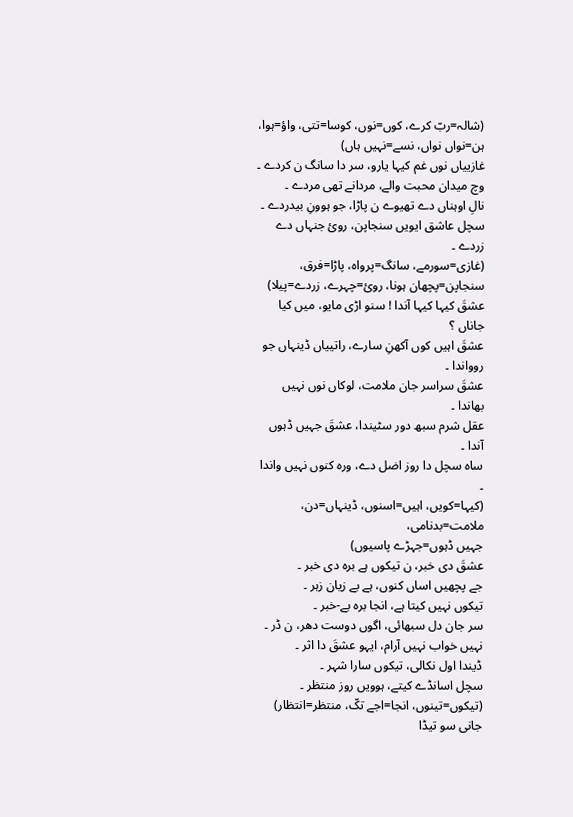(شالہ=ربّ کرے، کوں=نوں، کوسا=تتی، واؤ=ہوا،
ہن=نواں نواں، نسے=نہیں ہاں)
غازییاں نوں غم کیہا یارو، سر دا سانگ ن کردے ۔
وچ میدان محبت والے، مردانے تھی مردے ۔
نالِ اوہناں دے تھیوے ن پاڑا، جو ہوونِ بیدردے ۔
سچل عاشق ایویں سنجاپن، روئ جنہاں دے زردے ۔
(غازی=سورمے، سانگ=پرواہ، پاڑا=فرق،
سنجاپن=پچھان ہونا، روئ=چہرے، زردے=پیلا)
عشقَ کیہا کیہا آندا ! سنو اڑی مایو، میں کیا جاناں ؟
عشقَ اہیں کوں آکھنِ سارے، راتییاں ڈینہاں جو روواندا ۔
عشقَ سراسر جان ملامت، لوکاں نوں نہیں بھاندا ۔
عقل شرم سبھ دور سٹیندا، عشقَ جہیں ڈہوں آندا ۔
ساہ سچل دا روز اضل دے، ورہ کنوں نہیں واندا ۔
(کیہا=کویں، اہیں=اسنوں، ڈینہاں=دن، ملامت=بدنامی،
جہیں ڈہوں=جہڑے پاسیوں)
عشقَ دی خبر، ن تیکوں ہے برہ دی خبر ۔
جے پچھیں اساں کنوں، ہے بے زیان زہر ۔
تیکوں نہیں کیتا ہے، انجا برہ بے-خبر ۔
سر جان دل سبھائی، اگوں دوست دھر، ن ڈر ۔
نہیں خواب نہیں آرام، ایہو عشقَ دا اثر ۔
ڈیندا اول نکالی، تیکوں سارا شہر ۔
سچل اسانڈے کیتے، ہوویں روز منتظر ۔
(تیکوں=تینوں، انجا=اجے تکّ، منتظر=انتظار)
جانی سو تیڈا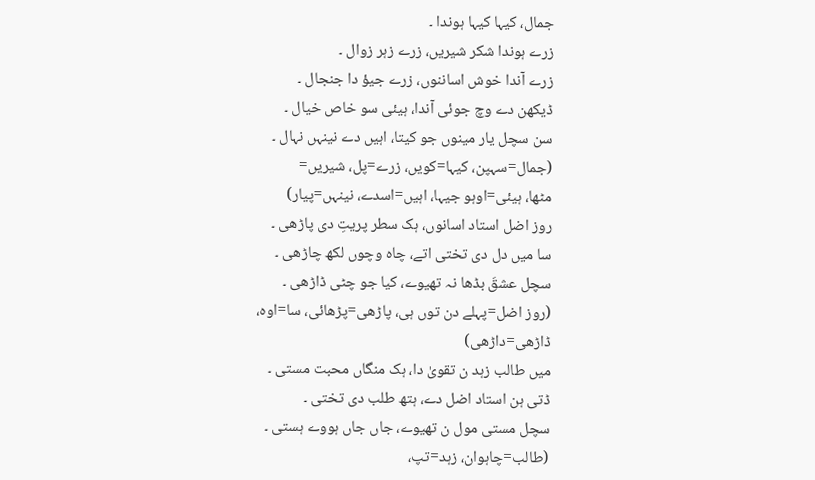جمال، کیہا کیہا ہوندا ۔
زرے ہوندا شکر شیریں، زرے زہر زوال ۔
زرے آندا خوش اساننوں، زرے جیؤ دا جنجال ۔
ڈیکھن دے وچ جوئی آندا، ہیئی سو خاص خیال ۔
سن سچل یار مینوں جو کیتا، اہیں دے نینہں نہال ۔
(جمال=سہپن، کیہا=کویں، زرے=پل، شیریں=
مٹھا، ہیئی=اوہو جیہا، اہیں=اسدے، نینہں=پیار)
روز اضل استاد اسانوں، ہک سطر پریتِ دی پاڑھی ۔
سا میں دل دی تختی اتے، چاہ وچوں لکھ چاڑھی ۔
سچل عشقَ بڈھا نہ تھیوے، کیا جو چٹی ڈاڑھی ۔
(روز اضل=پہلے دن توں ہی، پاڑھی=پڑھائی، سا=اوہ،
ڈاڑھی=داڑھی)
میں طالب زہد ن تقویٰ دا، ہک منگاں محبت مستی ۔
ڈتی ہن استاد اضل دے، ہتھ طلب دی تختی ۔
سچل مستی مول ن تھیوے، جاں جاں ہووے ہستی ۔
(طالب=چاہوان، زہد=تپ،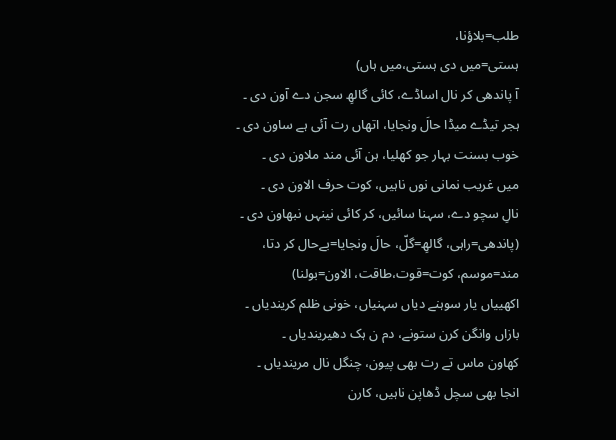طلب=بلاؤنا،
ہستی=میں دی ہستی،میں ہاں)
آ پاندھی کر نال اساڈے، کائی گالھِ سجن دے آون دی ۔
ہجر تیڈے میڈا حالَ ونجایا، اتھاں رت آئی ہے ساون دی ۔
خوب بسنت بہار جو کھلیا، ہن آئی مند ملاون دی ۔
میں غریب نمانی نوں ناہیں، کوت حرف الاون دی ۔
نالِ سچو دے، سہنا سائیں، کر کائی نینہں نبھاون دی ۔
(پاندھی=راہی، گالھِ=گلّ، حالَ ونجایا=بےحال کر دتا،
مند=موسم، کوت=قوت،طاقت، الاون=بولنا)
اکھییاں یار سوہنے دیاں سہنیاں، خونی ظلم کریندیاں ۔
بازاں وانگن کرن ستونے، دم ن ہک دھیریندیاں ۔
کھاون ماس تے رت بھی پیون، چنگل نال مریندیاں ۔
انجا بھی سچل ڈھاپن ناہیں، کارن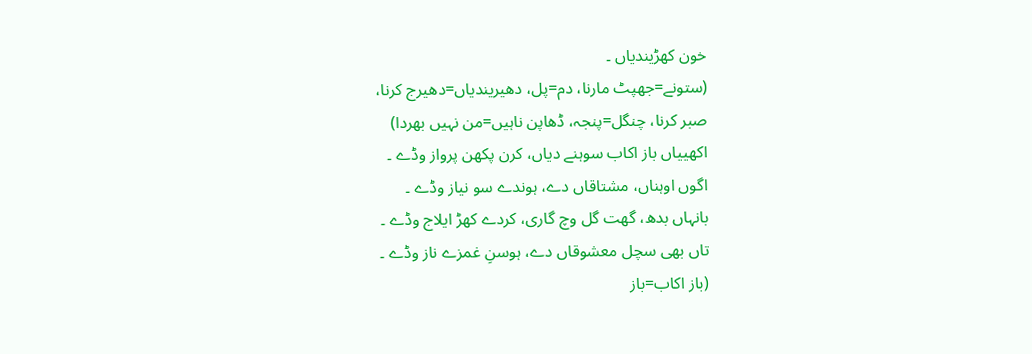خون کھڑیندیاں ۔
(ستونے=جھپٹ مارنا، دم=پل، دھیریندیاں=دھیرج کرنا،
صبر کرنا، چنگل=پنجہ، ڈھاپن ناہیں=من نہیں بھردا)
اکھییاں باز اکاب سوہنے دیاں، کرن پکھن پرواز وڈے ۔
اگوں اوہناں، مشتاقاں دے، ہوندے سو نیاز وڈے ۔
بانہاں بدھ، گھت گل وچ گاری، کردے کھڑ ایلاج وڈے ۔
تاں بھی سچل معشوقاں دے، ہوسنِ غمزے ناز وڈے ۔
(باز اکاب=باز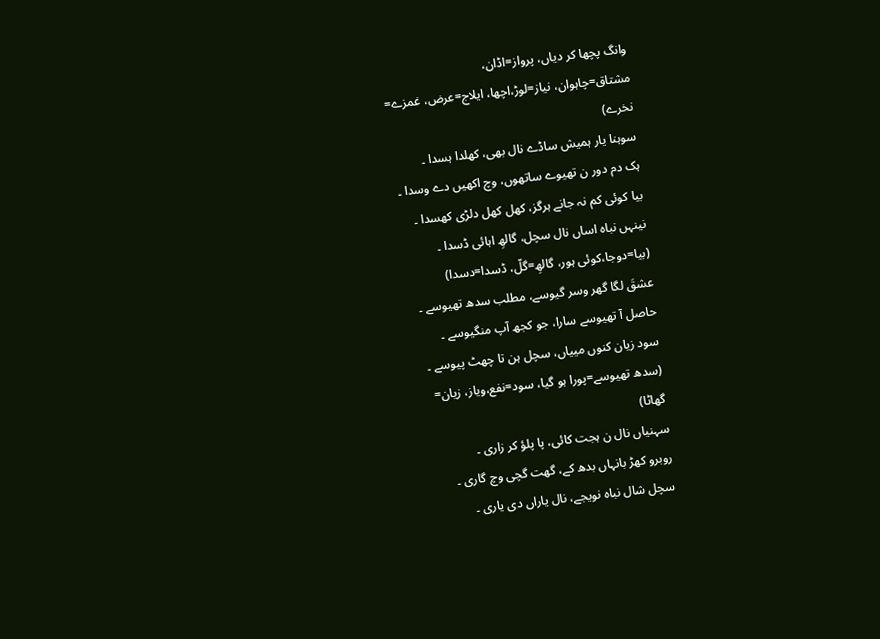وانگ پچھا کر دیاں، پرواز=اڈان،
مشتاق=چاہوان، نیاز=لوڑ،اچھا، ایلاج=عرض، غمزے=
نخرے)
سوہنا یار ہمیش ساڈے نال بھی، کھلدا ہسدا ۔
ہک دم دور ن تھیوے ساتھوں، وچ اکھیں دے وسدا ۔
بیا کوئی کم نہ جانے ہرگز، کھل کھل دلڑی کھسدا ۔
نینہں نباہ اساں نال سچل، گالھِ اہائی ڈسدا ۔
(بیا=دوجا،کوئی ہور، گالھِ=گلّ، ڈسدا=دسدا)
عشقَ لگا گھر وسر گیوسے، مطلب سدھ تھیوسے ۔
حاصل آ تھیوسے سارا، جو کجھ آپ منگیوسے ۔
سود زیان کنوں مییاں، سچل ہن تا چھٹ پیوسے ۔
(سدھ تھیوسے=پورا ہو گیا، سود=نفع،ویاز، زیان=
گھاٹا)
سہنیاں نال ن ہجت کائی، پا پلؤ کر زاری ۔
روبرو کھڑ بانہاں بدھ کے، گھت گچی وچ گاری ۔
سچل شال نباہ نویجے، نال یاراں دی یاری ۔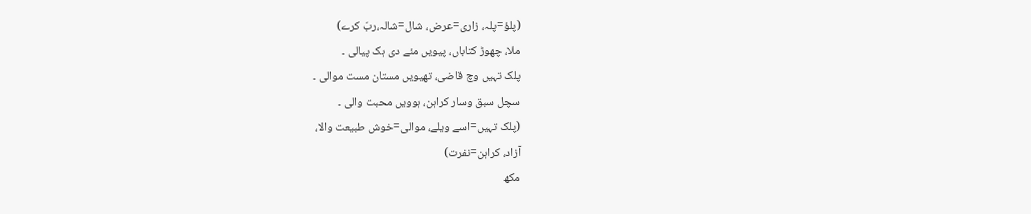(پلؤ=پلہ، زاری=عرض، شال=شالہ،ربّ کرے)
ملا، چھوڑ کتاباں، پیویں مئے دی ہک پیالی ۔
پلک تہیں وچ قاضی، تھیویں مستان مست موالی ۔
سچل سبق وسار کراہن، ہوویں محبت والی ۔
(پلک تہیں=اسے ویلے، موالی=خوش طبیعت والا،
آزاد، کراہن=نفرت)
مکھ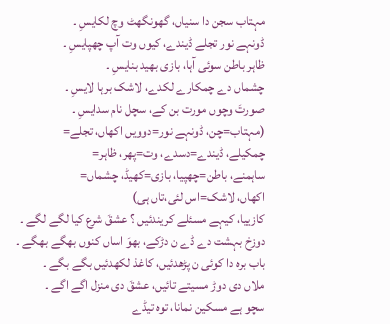مہتاب سجن دا سنیاں، گھونگھٹ وچ لکایسِ ۔
ڈونہے نور تجلے ڈیندے، کیوں وت آپ چھپایسِ ۔
ظاہر باطن سوئی آہا، بازی بھید بنایسِ ۔
چشماں دے چمکارے لکدے، لاشک برہا لایسِ ۔
صورتَ وچوں مورت بن کے، سچل نام سدایسِ ۔
(مہتاب=چن، ڈونہے نور=دوویں اکھاں، تجلے=
چمکیلے، ڈیندے=دسدے، وت=پھر، ظاہر=
ساہمنے، باطن=چھپیا، بازی=کھیڈ، چشماں=
اکھاں، لاشک=اس لئی،تاں ہی)
کازییا، کیہے مسئلے کریندئیں ؟ عشقَ شرع کیا لگے لگے ۔
دوزخ بہشت دے ڈے ن دڑکے، بھوَ اساں کنوں بھگے بھگے ۔
باب برہ دا کوئی ن پڑھدئیں، کاغذ لکھدئیں بگے بگے ۔
ملاں دی دوڑ مسیتے تائیں، عشقَ دی منزل اگے اگے ۔
سچو ہے مسکین نمانا، توہ تیڈے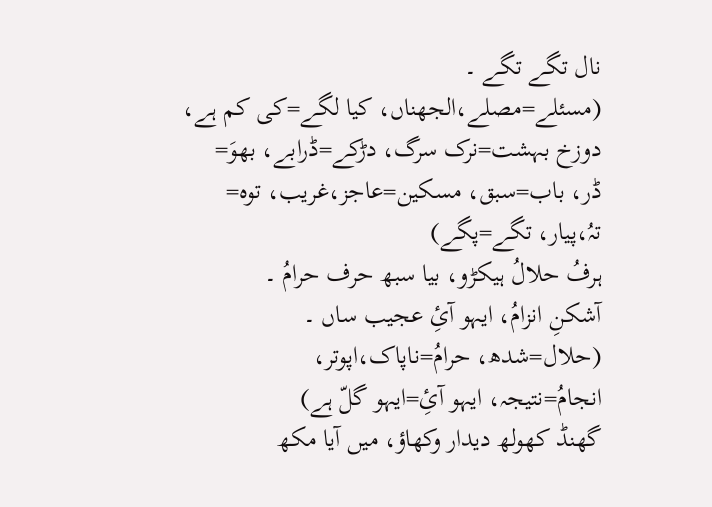نال تگے تگے ۔
(مسئلے=مصلے،الجھناں، کیا لگے=کی کم ہے،
دوزخ بہشت=نرک سرگ، دڑکے=ڈرابے، بھوَ=
ڈر، باب=سبق، مسکین=عاجز،غریب، توہ=
تہُ،پیار، تگے=پگے)
ہرفُ حلالُ ہیکڑو، بیا سبھ حرف حرامُ ۔
آشکنِ انزامُ، ایہو آئِ عجیب ساں ۔
(حلال=شدھ، حرامُ=ناپاک،اپوتر،
انجامُ=نتیجہ، ایہو آئِ=ایہو گلّ ہے)
گھنڈ کھولھ دیدار وکھاؤ، میں آیا مکھ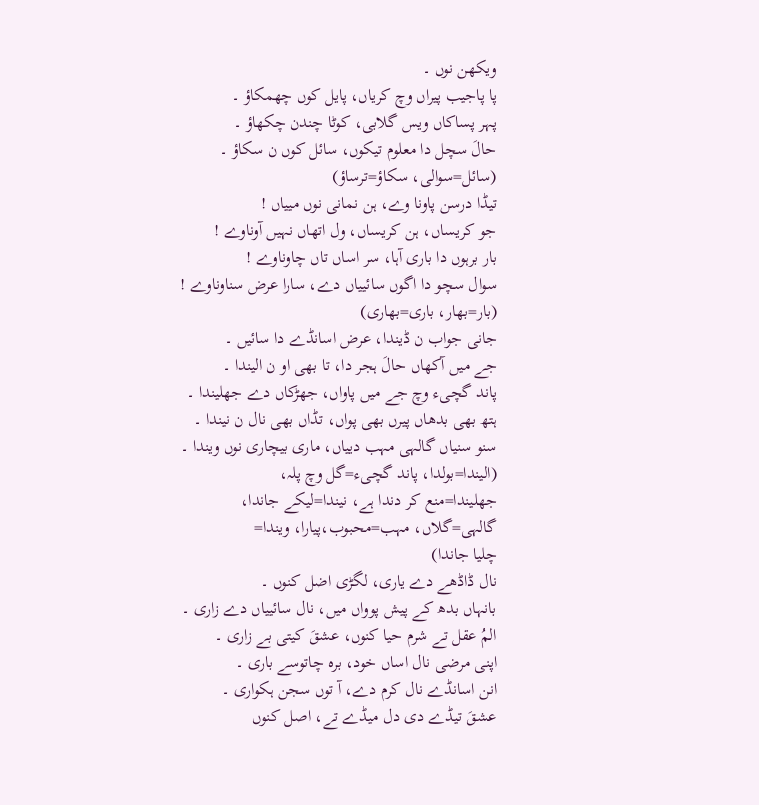ویکھن نوں ۔
پا پاجیب پیراں وچ کریاں، پایل کوں چھمکاؤ ۔
پہر پساکاں ویس گلابی، کوٹا چندن چکھاؤ ۔
حالَ سچل دا معلوم تیکوں، سائل کوں ن سکاؤ ۔
(سائل=سوالی، سکاؤ=ترساؤ)
تیڈا درسن پاونا وے، ہن نمانی نوں مییاں !
جو کریساں، ہن کریساں، ول اتھاں نہیں آوناوے !
بار برہوں دا باری آہا، سر اساں تاں چاوناوے !
سوال سچو دا اگوں سائییاں دے، سارا عرض سناوناوے !
(بار=بھار، باری=بھاری)
جانی جواب ن ڈیندا، عرض اسانڈے دا سائیں ۔
جے میں آکھاں حالَ ہجر دا، تا بھی او ن الیندا ۔
پاند گچیء وچ جے میں پاواں، جھڑکاں دے جھلیندا ۔
ہتھ بھی بدھاں پیرں بھی پواں، تڈاں بھی نال ن نیندا ۔
سنو سنیاں گالہی مہب دییاں، ماری بیچاری نوں ویندا ۔
(الیندا=بولدا، پاند گچیء=گل وچ پلہ،
جھلیندا=منع کر دندا ہے، نیندا=لیکے جاندا،
گالہی=گلاں، مہب=محبوب،پیارا، ویندا=
چلیا جاندا)
نال ڈاڈھے دے یاری، لگڑی اضل کنوں ۔
بانہاں بدھ کے پیش پوواں میں، نال سائییاں دے زاری ۔
المُ عقل تے شرم حیا کنوں، عشقَ کیتی بے زاری ۔
اپنی مرضی نال اساں خود، برہ چاتوسے باری ۔
انن اسانڈے نال کرم دے، آ توں سجن ہکواری ۔
عشقَ تیڈے دی دل میڈے تے، اصل کنوں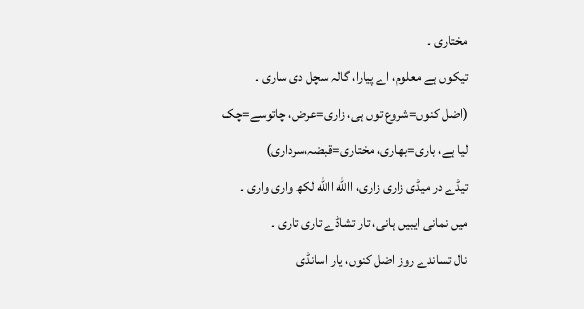مختاری ۔
تیکوں ہے معلوم، اے پیارا، گالہ سچل دی ساری ۔
(اضل کنوں=شروع توں ہی، زاری=عرض، چاتوسے=چک
لیا ہے، باری=بھاری، مختاری=قبضہ،سرداری)
تیڈے در میڈی زاری زاری، االله االله لکھ واری واری ۔
میں نمانی ایبیں ہانی، تار تشاڈے تاری تاری ۔
نال تساندے روز اضل کنوں، یار اسانڈی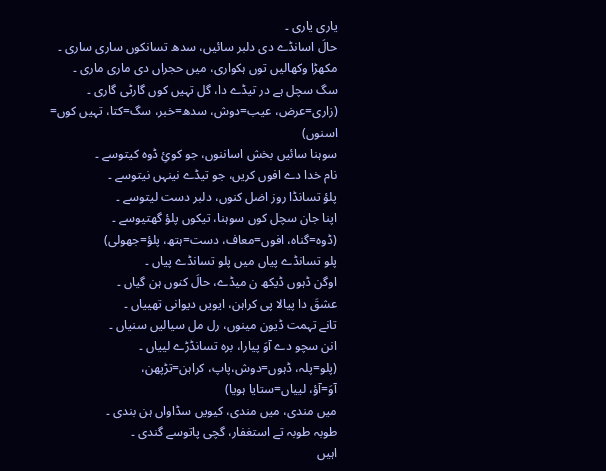یاری یاری ۔
حالَ اسانڈے دی دلبر سائیں، سدھ تسانکوں ساری ساری ۔
مکھڑا وکھالیں توں ہکواری، میں حجراں دی ماری ماری ۔
سگ سچل ہے در تیڈے دا، گل تہیں کوں گارٹی گاری ۔
(زاری=عرض، عیب=دوش، سدھ=خبر، سگ=کتا، تہیں کوں=
اسنوں)
سوہنا سائیں بخش اساننوں، جو کوئِ ڈوہ کیتوسے ۔
نام خدا دے افوں کریں، جو تیڈے نینہں نیتوسے ۔
پلؤ تسانڈا روز اضل کنوں، دلبر دست لیتوسے ۔
اپنا جان سچل کوں سوہنا، تیکوں پلؤ گھتیوسے ۔
(ڈوہ=گناہ، افوں=معاف، دست=ہتھ، پلؤ=جھولی)
پلو تسانڈے پیاں میں پلو تسانڈے پیاں ۔
اوگن ڈہوں ڈیکھ ن میڈے، حالَ کنوں ہن گیاں ۔
عشقَ دا پیالا پی کراہن، ایویں دیوانی تھییاں ۔
تانے تہمت ڈیون مینوں، رل مل سیالیں سنیاں ۔
انن سچو دے آوَ پیارا، برہ تسانڈڑے لییاں ۔
(پلو=پلہ، ڈہوں=دوش،پاپ، کراہن=تڑپھن،
آوَ=آؤ، لییاں=ستایا ہویا)
میں مندی، میں مندی، کیویں سڈاواں ہن بندی ۔
طوبہ طوبہ تے استغفار، گچی پاتوسے گندی ۔
اہیں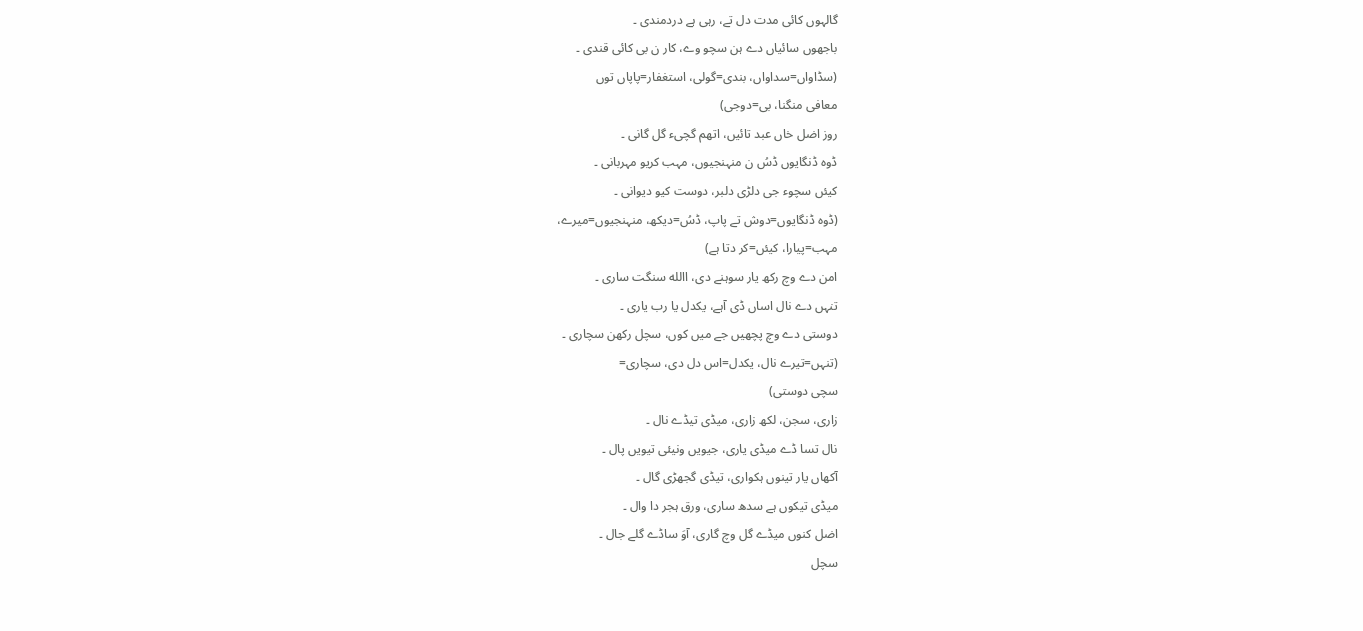گالہوں کائی مدت دل تے، رہی ہے دردمندی ۔
باجھوں سائیاں دے ہن سچو وے، کار ن بی کائی قندی ۔
(سڈاواں=سداواں، بندی=گولی، استغفار=پاپاں توں
معافی منگنا، بی=دوجی)
روز اضل خاں عبد تائیں، اتھم گچیء گل گانی ۔
ڈوہ ڈنگایوں ڈسُ ن منہنجیوں، مہب کریو مہربانی ۔
کیئں سچوء جی دلڑی دلبر، دوست کیو دیوانی ۔
(ڈوہ ڈنگایوں=دوش تے پاپ، ڈسُ=دیکھ، منہنجیوں=میرے،
مہب=پیارا، کیئں=کر دتا ہے)
امن دے وچ رکھ یار سوہنے دی، االله سنگت ساری ۔
تنہں دے نال اساں ڈی آہے، یکدل یا رب یاری ۔
دوستی دے وچ پچھیں جے میں کوں، سچل رکھن سچاری ۔
(تنہں=تیرے نال، یکدل=اس دل دی، سچاری=
سچی دوستی)
زاری، سجن، لکھ زاری، میڈی تیڈے نال ۔
نال تسا ڈے میڈی یاری، جیویں ونیئی تیویں پال ۔
آکھاں یار تینوں ہکواری، تیڈی گجھڑی گال ۔
میڈی تیکوں ہے سدھ ساری، ورق ہجر دا وال ۔
اضل کنوں میڈے گل وچ گاری، آوَ ساڈے گلے جال ۔
سچل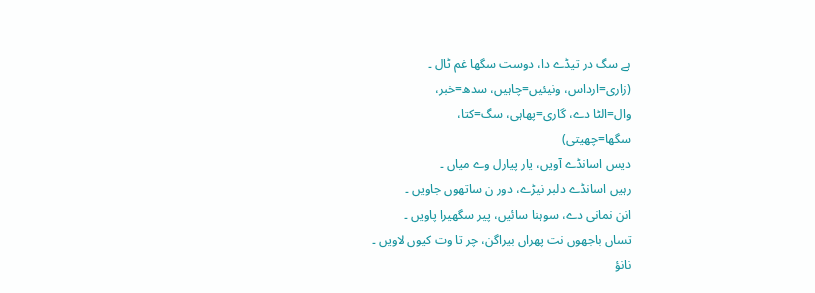ہے سگ در تیڈے دا، دوست سگھا غم ٹال ۔
(زاری=ارداس، ونیئیں=چاہیں، سدھ=خبر،
وال=الٹا دے، گاری=پھاہی، سگ=کتا،
سگھا=چھیتی)
دیس اسانڈے آویں، یار پیارل وے میاں ۔
رہیں اسانڈے دلبر نیڑے، دور ن ساتھوں جاویں ۔
انن نمانی دے، سوہنا سائیں، پیر سگھیرا پاویں ۔
تساں باجھوں نت پھراں بیراگن، چر تا وت کیوں لاویں ۔
نانؤ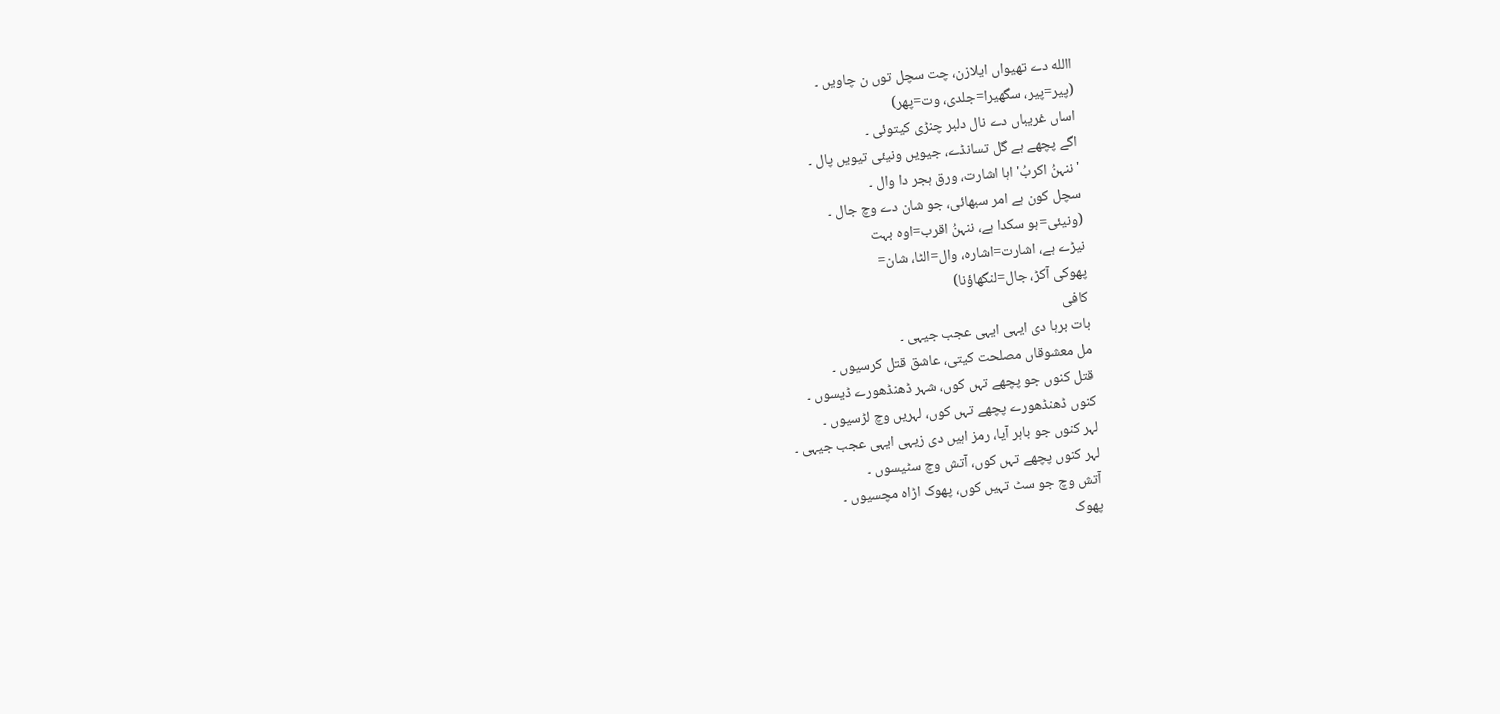االله دے تھیواں ایلازن، چت سچل توں ن چاویں ۔
(پیر=پیر، سگھیرا=جلدی، وت=پھر)
اساں غریباں دے نال دلبر چنڑی کیتوئی ۔
اگے پچھے ہے گل تسانڈے، جیویں ونیئی تیویں پال ۔
'ننہنُ اکربُ' اہا اشارت، ورق ہجر دا وال ۔
سچل کون ہے امر سبھائی، جو شان دے وچ جال ۔
(ونیئی=ہو سکدا ہے، ننہنُ اقرب=اوہ بہت
نیڑے ہے، اشارت=اشارہ، وال=الٹا، شان=
پھوکی آکڑ، جال=لنگھاؤنا)
کافی
بات برہا دی ایہی ایہی عجب جیہی ۔
مل معشوقاں مصلحت کیتی، عاشق قتل کرسیوں ۔
قتل کنوں جو پچھے تہں کوں، شہر ڈھنڈھورے ڈیسوں ۔
کنوں ڈھنڈھورے پچھے تہں کوں، لہریں وچ لڑسیوں ۔
لہر کنوں جو باہر آیا، رمز اہیں دی زیہی ایہی عجب جیہی ۔
لہر کنوں پچھے تہں کوں، آتش وچ سٹیسوں ۔
آتش وچ جو سٹ تہیں کوں، پھوک اڑاہ مچسیوں ۔
پھوک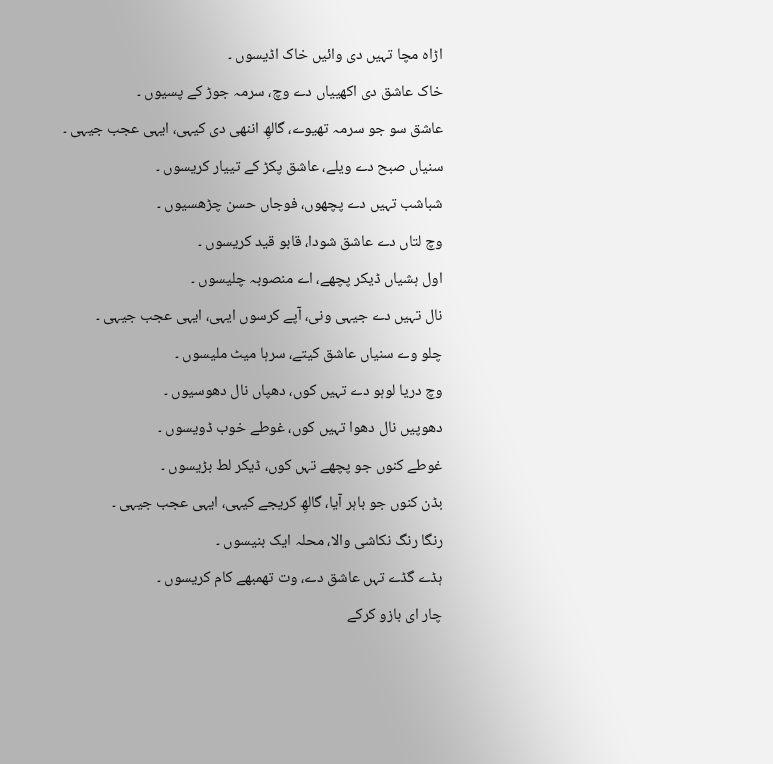اڑاہ مچا تہیں دی وائیں خاک اڈیسوں ۔
خاک عاشق دی اکھییاں دے وچ، سرمہ جوڑ کے پسیوں ۔
عاشق سو جو سرمہ تھیوے، گالھِ اننھی دی کیہی، ایہی عجب جیہی ۔
سنیاں صبح دے ویلے، عاشق پکڑ کے تییار کریسوں ۔
شباشب تہیں دے پچھوں، فوجاں حسن چڑھسیوں ۔
وچ لتاں دے عاشق شودا، قابو قید کریسوں ۔
اول ہشیاں ڈیکر پچھے، اے منصوبہ چلیسوں ۔
نال تہیں دے جیہی ونی، آپے کرسوں ایہی، ایہی عجب جیہی ۔
چلو وے سنیاں عاشق کیتے، سرہا میٹ ملیسوں ۔
وچ دریا لوہو دے تہیں کوں، دھپاں نال دھوسیوں ۔
دھوپیں نال دھوا تہیں کوں، غوطے خوب ڈویسوں ۔
غوطے کنوں جو پچھے تہں کوں، ڈیکر لط بڑیسوں ۔
بڈن کنوں جو باہر آیا، گالھِ کریجے کیہی، ایہی عجب جیہی ۔
رنگا رنگ نکاشی والا، محلہ ایک بنیسوں ۔
ہڈے گڈے تہں عاشق دے، وت تھمبھے کام کریسوں ۔
چار ای بازو کرکے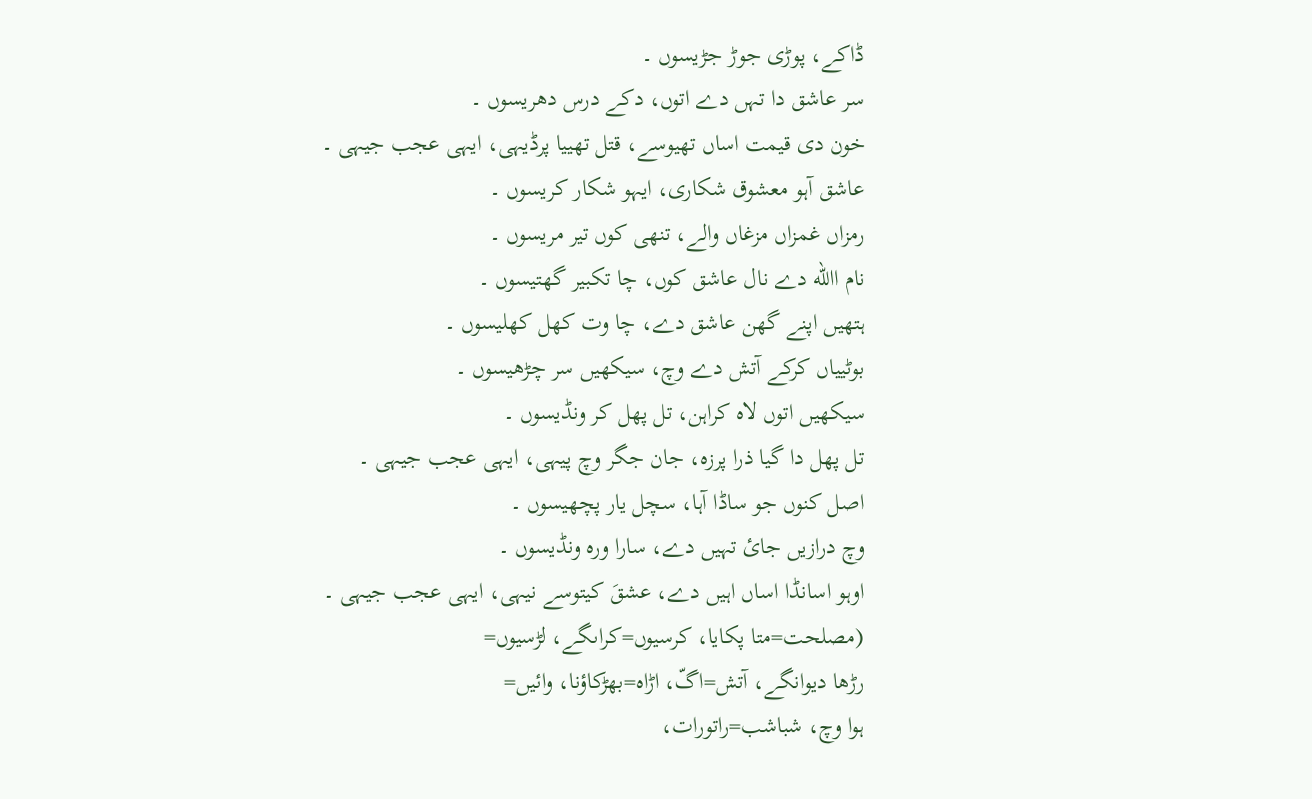ڈاکے، پوڑی جوڑ جڑیسوں ۔
سر عاشق دا تہں دے اتوں، دکے درس دھریسوں ۔
خون دی قیمت اساں تھیوسے، قتل تھییا پرڈیہی، ایہی عجب جیہی ۔
عاشق آہو معشوق شکاری، ایہو شکار کریسوں ۔
رمزاں غمزاں مزغاں والے، تنھی کوں تیر مریسوں ۔
نام االله دے نال عاشق کوں، چا تکبیر گھتیسوں ۔
ہتھیں اپنے گھن عاشق دے، چا وت کھل کھلیسوں ۔
بوٹییاں کرکے آتش دے وچ، سیکھیں سر چڑھیسوں ۔
سیکھیں اتوں لاہ کراہن، تل پھل کر ونڈیسوں ۔
تل پھل دا گیا ذرا پرزہ، جان جگر وچ پیہی، ایہی عجب جیہی ۔
اصل کنوں جو ساڈا آہا، سچل یار پچھیسوں ۔
وچ درازیں جائ تہیں دے، سارا ورہ ونڈیسوں ۔
اوہو اسانڈا اساں اہیں دے، عشقَ کیتوسے نیہی، ایہی عجب جیہی ۔
(مصلحت=متا پکایا، کرسیوں=کراںگے، لڑسیوں=
رڑھا دیوانگے، آتش=اگّ، اڑاہ=بھڑکاؤنا، وائیں=
ہوا وچ، شباشب=راتورات،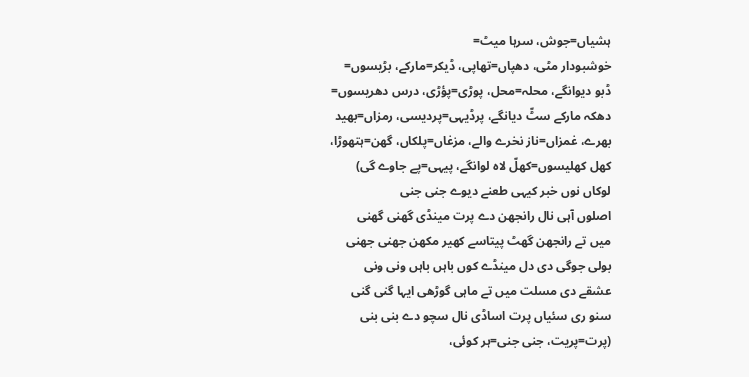ہشیاں=جوش، سرہا میٹ=
خوشبودار مٹی، دھپاں=تھاپی، ڈیکر=مارکے، بڑیسوں=
ڈبو دیوانگے، محلہ=محل، پوڑی=پؤڑی، درس دھریسوں=
دھکہ مارکے سٹّ دیانگے، پرڈیہی=پردیسی، رمزاں=بھید
بھرے، غمزاں=ناز نخرے والے، مزغاں=پلکاں، گھن=ہتھوڑا،
کھل کھلیسوں=کھلّ لاہ لوانگے، پیہی=پے جاوے گی)
لوکاں نوں خبر کیہی طعنے دیوے جنی جنی
اصلوں آہی نال رانجھن دے پرت مینڈی گھنی گھنی
میں تے رانجھن گھٹ پیتاسے کھیر مکھن جھنی جھنی
بولی جوگی دی دل مینڈے کوں باہں باہں ونی ونی
عشقے دی مسلت میں تے ماہی گوڑھی ایہا گنی گنی
سنو ری سئیاں پرت اساڈی نال سچو دے بنی بنی
(پرت=پریت، جنی جنی=ہر کوئی،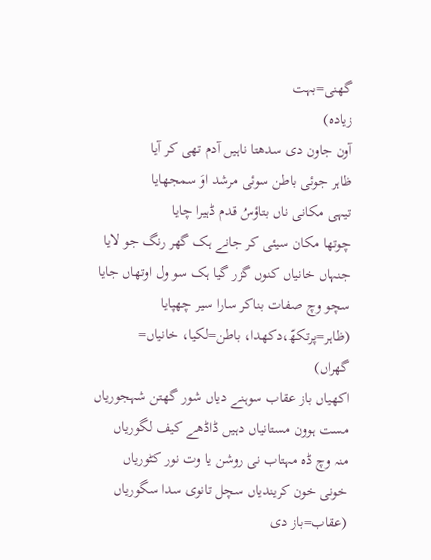گھنی=بہت
زیادہ)
آون جاون دی سدھتا ناہیں آدم تھی کر آیا
ظاہر جوئی باطن سوئی مرشد اوَ سمجھایا
تیہی مکانی ناں بتاؤسُ قدم ڈہیرا چایا
چوتھا مکان سیئی کر جانے ہک گھر رنگ جو لایا
جنہاں خانیاں کنوں گزر گیا ہک سو ول اوتھاں جایا
سچو وچ صفات بناکر سارا سیر چھپایا
(ظاہر=پرتکھّ،دکھدا، باطن=لکیا، خانیاں=
گھراں)
اکھیاں باز عقاب سوہنے دیاں شور گھتن شہجوریاں
مست ہوون مستانیاں دہیں ڈاڈھے کیف لگوریاں
منہ وچ ڈہ مہتاب نی روشن یا وت نور کٹوریاں
خونی خون کریندیاں سچل تانوی سدا سگوریاں
(عقاب=باز دی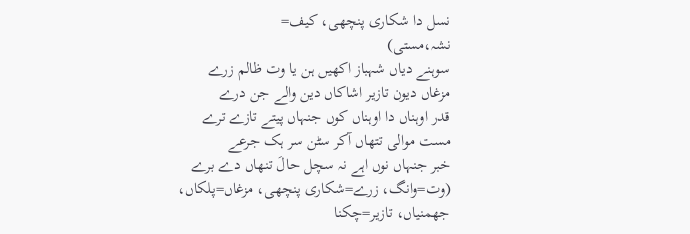نسل دا شکاری پنچھی، کیف=
نشہ،مستی)
سوہنے دیاں شہباز اکھیں ہن یا وت ظالم زرے
مزغاں دیون تازیر اشاکاں دین والے جن درے
قدر اوہناں دا اوہناں کوں جنہاں پیتے تازے ترے
مست موالی تتھاں آکر سٹن سر ہک جرعے
خبر جنہاں نوں اہے نہ سچل حالَ تنھاں دے برے
(وت=وانگ، زرے=شکاری پنچھی، مزغاں=پلکاں،
جھمنیاں، تازیر=چکنا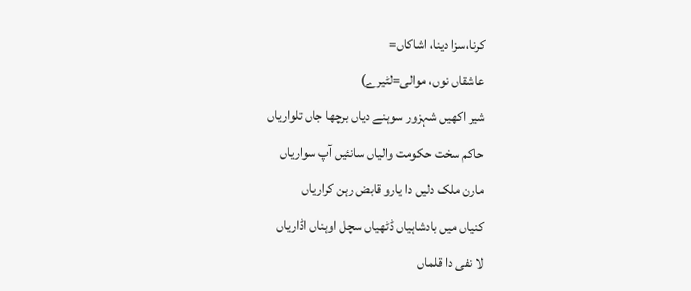کرنا،سزا دینا، اشاکاں=
عاشقاں نوں، موالی=لٹیرے)
شیر اکھیں شہزور سوہنے دیاں برچھا جاں تلواریاں
حاکم سخت حکومت والیاں سانئیں آپ سواریاں
مارن ملک دلیں دا یارو قابض رہن کراریاں
کنیاں میں بادشاہیاں ڈٹھیاں سچل اوہناں اڈاریاں
لا نفی دا قلماں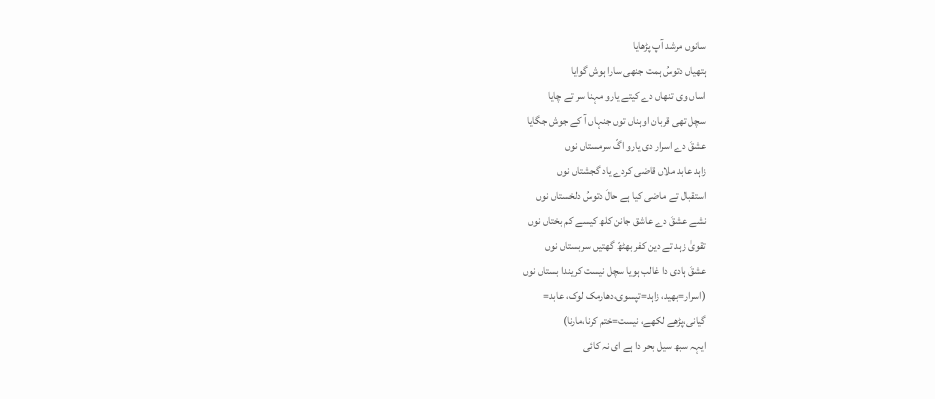سانوں مرشد آپ پڑھایا
ہتھیاں دتوسُ ہمت جنھی سارا ہوش گوایا
اساں وی تنھاں دے کیتے یارو مہنا سر تے چایا
سچل تھی قربان اوہناں توں جنہاں آ کے جوش جگایا
عشقَ دے اسرار دی یارو اگّ سرمستاں نوں
زاہد عابد ملاں قاضی کردے یاد گجشتاں نوں
استقبال تے ماضی کیا ہے حالَ دتوسُ دلخستاں نوں
نشے عشقَ دے عاشق جانن کلھ کیسے کم بختاں نوں
تقویٰ زہد تے دین کفر بھٹھّ گھتیں سربستاں نوں
عشقَ ہادی دا غالب ہویا سچل نیست کریندا بستاں نوں
(اسرار=بھید، زاہد=تپسوی،دھارمک لوک، عابد=
گیانی،پڑھے لکھے، نیست=ختم کرنا،مارنا)
ایہہ سبھ سیل بحر دا ہے ای نہ کائی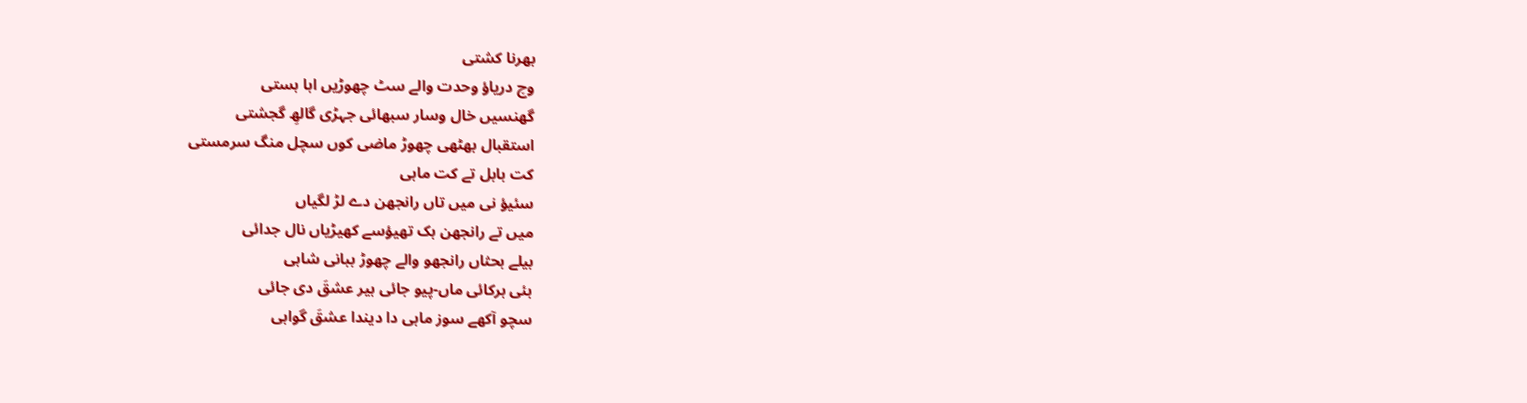بھرنا کشتی
وچ دریاؤ وحدت والے سٹ چھوڑیں اہا ہستی
گھنسیں خال وسار سبھائی جہڑی گالھِ گجشتی
استقبال بھٹھی چھوڑ ماضی کوں سچل منگ سرمستی
کت بابل تے کت ماہی
سئیؤ نی میں تاں رانجھن دے لڑ لگیاں
میں تے رانجھن ہک تھیؤسے کھیڑیاں نال جدائی
بیلے بحثاں رانجھو والے چھوڑ ببانی شاہی
بئی ہرکائی ماں-پیو جائی ہیر عشقَ دی جائی
سچو آکھے سوز ماہی دا دیندا عشقَ گواہی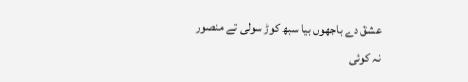عشقَ دے باجھوں بیا سبھ کوڑ سولی تے منصور
نہ کوئی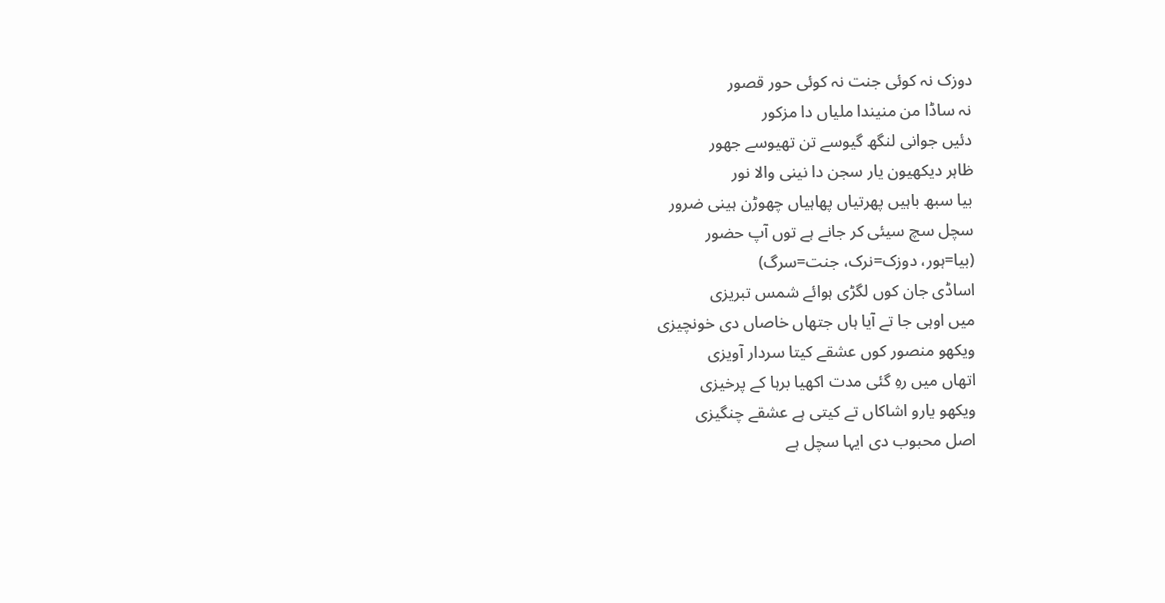دوزک نہ کوئی جنت نہ کوئی حور قصور
نہ ساڈا من منیندا ملیاں دا مزکور
دئیں جوانی لنگھ گیوسے تن تھیوسے جھور
ظاہر دیکھیون یار سجن دا نینی والا نور
بیا سبھ باہیں پھرتیاں پھاہیاں چھوڑن ہینی ضرور
سچل سچ سیئی کر جانے ہے توں آپ حضور
(بیا=ہور، دوزک=نرک، جنت=سرگ)
اساڈی جان کوں لگڑی ہوائے شمس تبریزی
میں اوہی جا تے آیا ہاں جتھاں خاصاں دی خونچیزی
ویکھو منصور کوں عشقے کیتا سردار آویزی
اتھاں میں رہِ گئی مدت اکھیا برہا کے پرخیزی
ویکھو یارو اشاکاں تے کیتی ہے عشقے چنگیزی
اصل محبوب دی ایہا سچل ہے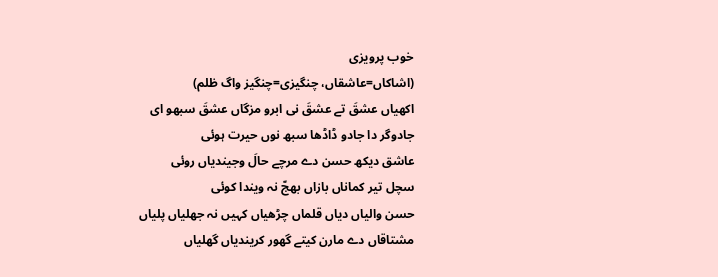خوب پرویزی
(اشاکاں=عاشقاں، چنگیزی=چنگیز واگ ظلم)
اکھیاں عشقَ تے عشقَ نی ابرو مزگاں عشقَ سبھو ای
جادوگر دا جادو ڈاڈھا سبھ نوں حیرت ہوئی
عاشق دیکھ حسن دے مرچے حالَ وجیندیاں روئی
سچل تیر کماناں بازاں بھجّ نہ ویندا کوئی
حسن والیاں دیاں قلماں چڑھیاں کہیں نہ جھلیاں پلیاں
مشتاقاں دے مارن کیتے گھور کریندیاں گھلیاں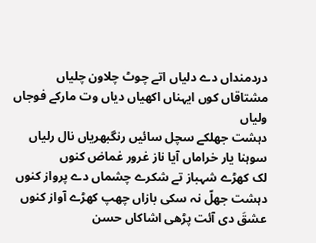دردمنداں دے دلیاں اتے چوٹ چلاون چلیاں
مشتاقاں کوں ایہناں اکھیاں دیاں وت مارکے فوجاں ولیاں
دہشت جھلکے سچل سائیں رنگبھریاں نال رلیاں
سوہنا یار خراماں آیا ناز غرور غماض کنوں
لک کھڑے شہباز تے شکرے چشماں دے پرواز کنوں
دہشت جھلّ نہ سکی بازاں چھپ کھڑے آواز کنوں
عشقَ دی آئت پڑھی اشاکاں حسن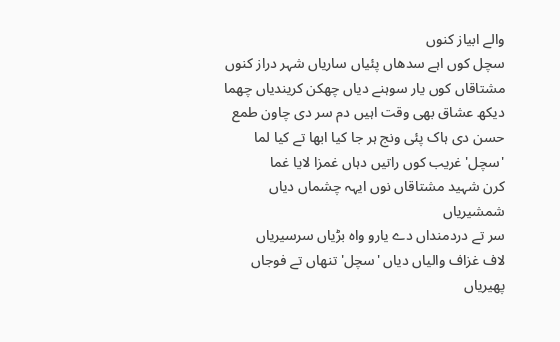والے ابیاز کنوں
سچل کوں اہے سدھاں پئیاں ساریاں شہر دراز کنوں
مشتاقاں کوں یار سوہنے دیاں چھکن کریندیاں چھما
دیکھ عشاق بھی وقت اہیں دم سر دی چاون طمع
حسن دی ہاک پئی ونج ہر جا کیا ابھا تے کیا لما
'سچل' غریب کوں راتیں دہاں غمزا لایا غما
کرن شہید مشتاقاں نوں ایہہ چشماں دیاں شمشیریاں
سر تے دردمنداں دے یارو واہ بڑیاں سرسیریاں
لاف غزاف والیاں دیاں 'سچل' تنھاں تے فوجاں پھیریاں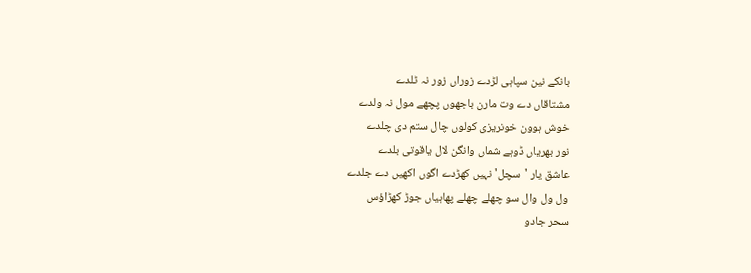بانکے نین سپاہی لڑدے زوراں زور نہ ٹلدے
مشتاقاں دے وت مارن باجھوں پچھے مول نہ ولدے
خوش ہوون خونریزی کولوں چال ستم دی چلدے
نور بھریاں ڈوہے شماں وانگن لال یاقوتی بلدے
عاشق یار 'سچل' نہیں کھڑدے اگوں اکھیں دے جلدے
ول ول وال سو چھلے چھلے پھاہیاں جوڑ کھڑاؤس
سحر جادو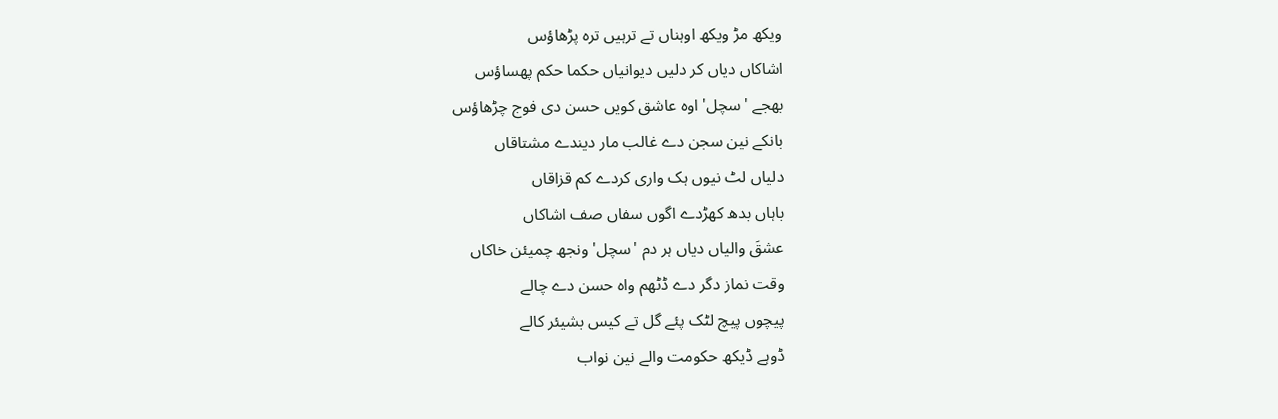ویکھ مڑ ویکھ اوہناں تے ترہیں ترہ پڑھاؤس
اشاکاں دیاں کر دلیں دیوانیاں حکما حکم پھساؤس
بھجے 'سچل' اوہ عاشق کویں حسن دی فوج چڑھاؤس
بانکے نین سجن دے غالب مار دیندے مشتاقاں
دلیاں لٹ نیوں ہک واری کردے کم قزاقاں
باہاں بدھ کھڑدے اگوں سفاں صف اشاکاں
عشقَ والیاں دیاں ہر دم 'سچل' ونجھ چمیئن خاکاں
وقت نماز دگر دے ڈٹھم واہ حسن دے چالے
پیچوں پیچ لٹک پئے گل تے کیس بشیئر کالے
ڈوہے ڈیکھ حکومت والے نین نواب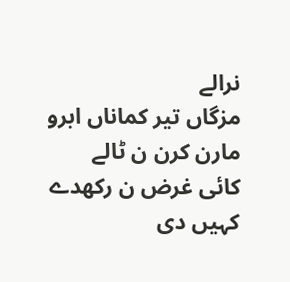نرالے
مزگاں تیر کماناں ابرو مارن کرن ن ٹالے
کائی غرض ن رکھدے کہیں دی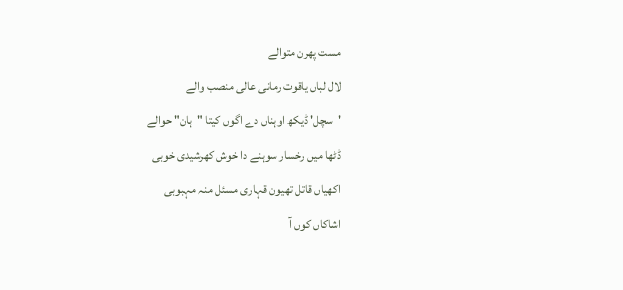مست پھرن متوالے
لال لباں یاقوت رمانی عالی منصب والے
'سچل' ڈیکھ اوہناں دے اگوں کیتا "ہان" حوالے
ڈٹھا میں رخسار سوہنے دا خوش کھرشیدی خوبی
اکھیاں قاتل تھیون قہاری مسئل منہ مہبوبی
اشاکاں کوں آ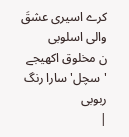کرے اسیری عشقَ والی اسلوبی
ن مخلوق اکھیجے 'سچل' سارا رنگ ربوبی
|